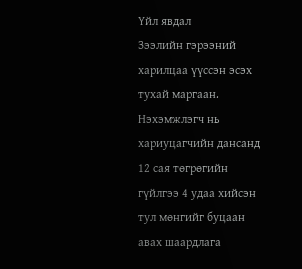Үйл явдал
Зээлийн гэрээний харилцаа үүссэн эсэх тухай маргаан. Нэхэмжлэгч нь хариуцагчийн дансанд 12 сая төгрөгийн гүйлгээ 4 удаа хийсэн тул мөнгийг буцаан авах шаардлага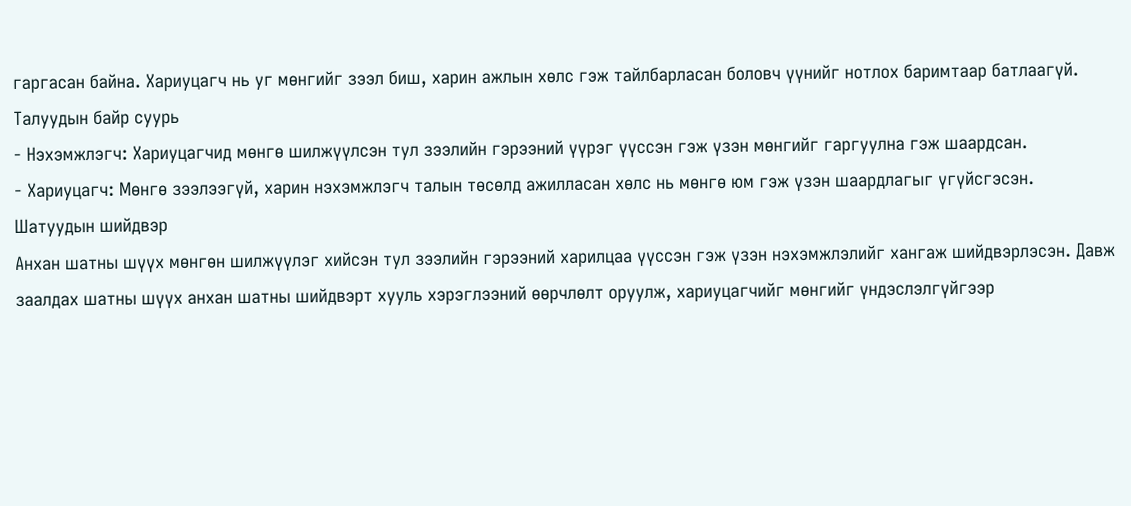гаргасан байна. Хариуцагч нь уг мөнгийг зээл биш, харин ажлын хөлс гэж тайлбарласан боловч үүнийг нотлох баримтаар батлаагүй.
Талуудын байр суурь
- Нэхэмжлэгч: Хариуцагчид мөнгө шилжүүлсэн тул зээлийн гэрээний үүрэг үүссэн гэж үзэн мөнгийг гаргуулна гэж шаардсан.
- Хариуцагч: Мөнгө зээлээгүй, харин нэхэмжлэгч талын төсөлд ажилласан хөлс нь мөнгө юм гэж үзэн шаардлагыг үгүйсгэсэн.
Шатуудын шийдвэр
Анхан шатны шүүх мөнгөн шилжүүлэг хийсэн тул зээлийн гэрээний харилцаа үүссэн гэж үзэн нэхэмжлэлийг хангаж шийдвэрлэсэн. Давж заалдах шатны шүүх анхан шатны шийдвэрт хууль хэрэглээний өөрчлөлт оруулж, хариуцагчийг мөнгийг үндэслэлгүйгээр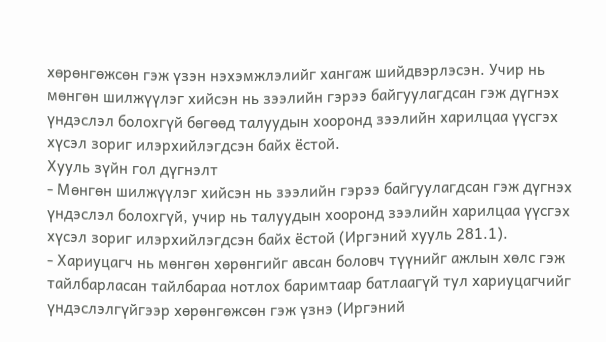хөрөнгөжсөн гэж үзэн нэхэмжлэлийг хангаж шийдвэрлэсэн. Учир нь мөнгөн шилжүүлэг хийсэн нь зээлийн гэрээ байгуулагдсан гэж дүгнэх үндэслэл болохгүй бөгөөд талуудын хооронд зээлийн харилцаа үүсгэх хүсэл зориг илэрхийлэгдсэн байх ёстой.
Хууль зүйн гол дүгнэлт
- Мөнгөн шилжүүлэг хийсэн нь зээлийн гэрээ байгуулагдсан гэж дүгнэх үндэслэл болохгүй, учир нь талуудын хооронд зээлийн харилцаа үүсгэх хүсэл зориг илэрхийлэгдсэн байх ёстой (Иргэний хууль 281.1).
- Хариуцагч нь мөнгөн хөрөнгийг авсан боловч түүнийг ажлын хөлс гэж тайлбарласан тайлбараа нотлох баримтаар батлаагүй тул хариуцагчийг үндэслэлгүйгээр хөрөнгөжсөн гэж үзнэ (Иргэний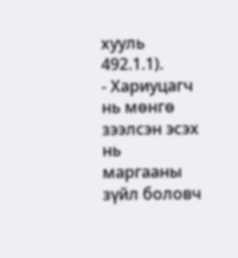хууль 492.1.1).
- Хариуцагч нь мөнгө зээлсэн эсэх нь маргааны зүйл боловч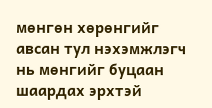мөнгөн хөрөнгийг авсан тул нэхэмжлэгч нь мөнгийг буцаан шаардах эрхтэй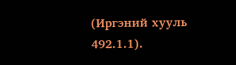(Иргэний хууль 492.1.1).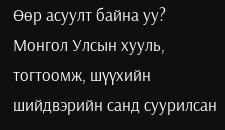Өөр асуулт байна уу?
Монгол Улсын хууль, тогтоомж, шүүхийн шийдвэрийн санд суурилсан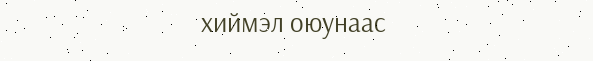хиймэл оюунаас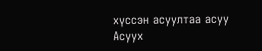хүссэн асуултаа асуу
Асуух